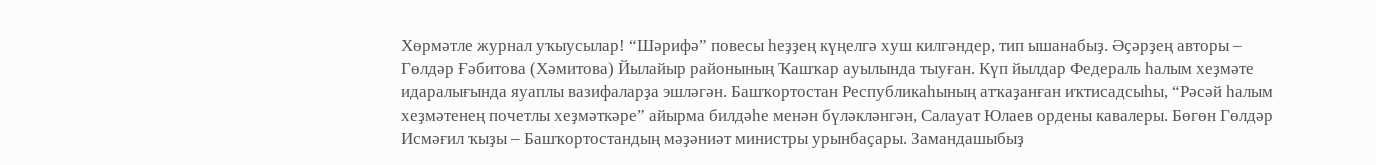Хөрмәтле журнал уҡыусылар! “Шәрифә” повесы һеҙҙең күңелгә хуш килгәндер, тип ышанабыҙ. Әҫәрҙең авторы – Гөлдәр Ғәбитова (Хәмитова) Йылайыр районының Ҡашҡар ауылында тыуған. Күп йылдар Федераль һалым хеҙмәте идаралығында яуаплы вазифаларҙа эшләгән. Башҡортостан Республикаһының атҡаҙанған иҡтисадсыһы, “Рәсәй һалым хеҙмәтенең почетлы хеҙмәткәре” айырма билдәһе менән бүләкләнгән, Салауат Юлаев ордены кавалеры. Бөгөн Гөлдәр Исмәғил ҡыҙы – Башҡортостандың мәҙәниәт министры урынбаҫары. Замандашыбыҙ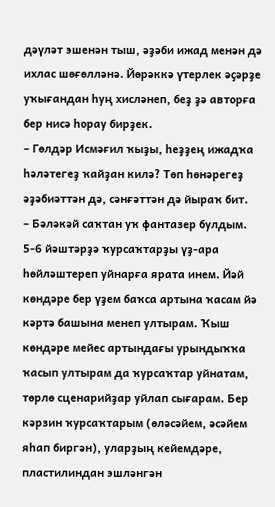дәүләт эшенән тыш, әҙәби ижад менән дә ихлас шөғөлләнә. Йөрәккә үтерлек әҫәрҙе уҡығандан һуң хисләнеп, беҙ ҙә авторға бер нисә һорау бирҙек.
– Гөлдәр Исмәғил ҡыҙы, һеҙҙең ижадҡа һәләтегеҙ ҡайҙан килә? Төп һөнәрегеҙ әҙәбиәттән дә, сәнғәттән дә йыраҡ бит.
– Бәләкәй саҡтан уҡ фантазер булдым. 5-6 йәштәрҙә ҡурсаҡтарҙы үҙ-ара һөйләштереп уйнарға ярата инем. Йәй көндәре бер үҙем баҡса артына ҡасам йә кәртә башына менеп ултырам. Ҡыш көндәре мейес артындағы урындыҡҡа ҡасып ултырам да ҡурсаҡтар уйнатам, төрлө сценарийҙар уйлап сығарам. Бер кәрзин ҡурсаҡтарым (өләсәйем, әсәйем яһап биргән), уларҙың кейемдәре, пластилиндан эшләнгән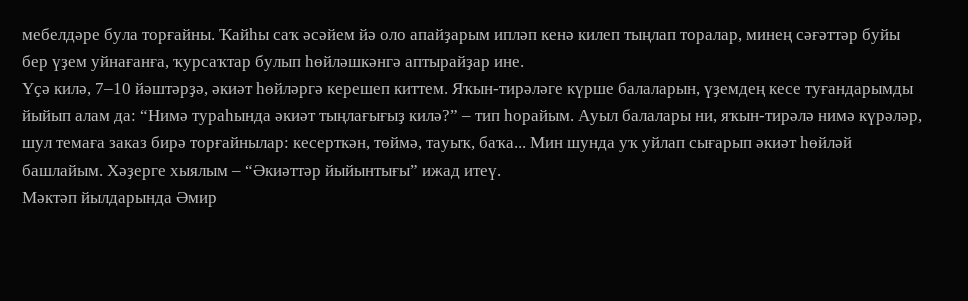мебелдәре була торғайны. Ҡайһы саҡ әсәйем йә оло апайҙарым ипләп кенә килеп тыңлап торалар, минең сәғәттәр буйы бер үҙем уйнағанға, ҡурсаҡтар булып һөйләшкәнгә аптырайҙар ине.
Үҫә килә, 7–10 йәштәрҙә, әкиәт һөйләргә керешеп киттем. Яҡын-тирәләге күрше балаларын, үҙемдең кесе туғандарымды йыйып алам да: “Нимә тураһында әкиәт тыңлағығыҙ килә?” – тип һорайым. Ауыл балалары ни, яҡын-тирәлә нимә күрәләр, шул темаға заказ бирә торғайнылар: кесерткән, төймә, тауыҡ, баҡа... Мин шунда уҡ уйлап сығарып әкиәт һөйләй башлайым. Хәҙерге хыялым – “Әкиәттәр йыйынтығы” ижад итеү.
Мәктәп йылдарында Әмир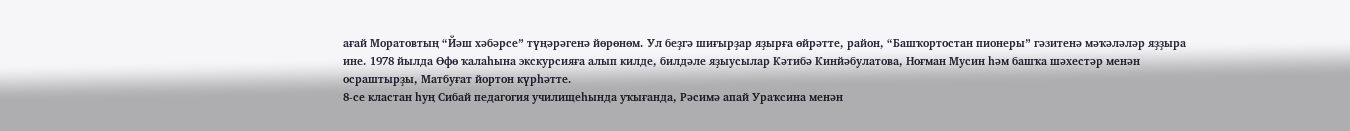ағай Моратовтың “Йәш хәбәрсе” түңәрәгенә йөрөнөм. Ул беҙгә шиғырҙар яҙырға өйрәтте, район, “Башҡортостан пионеры” гәзитенә мәҡәләләр яҙҙыра ине. 1978 йылда Өфө ҡалаһына экскурсияға алып килде, билдәле яҙыусылар Кәтибә Кинйәбулатова, Ноғман Мусин һәм башҡа шәхестәр менән осраштырҙы, Матбуғат йортон күрһәтте.
8-се кластан һуң Сибай педагогия училищеһында уҡығанда, Рәсимә апай Ураҡсина менән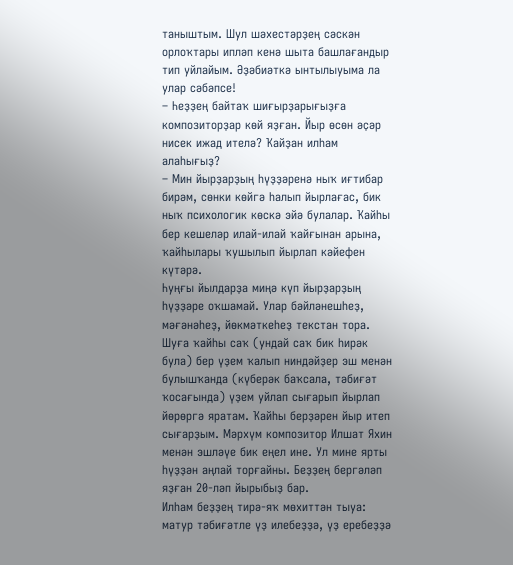таныштым. Шул шәхестәрҙең сәскән орлоҡтары ипләп кенә шыта башлағандыр тип уйлайым. Әҙәбиәткә ынтылыуыма ла улар сәбәпсе!
– Һеҙҙең байтаҡ шиғырҙарығыҙға композиторҙар көй яҙған. Йыр өсөн әҫәр нисек ижад ителә? Ҡайҙан илһам алаһығыҙ?
– Мин йырҙарҙың һүҙҙәренә ныҡ иғтибар бирәм, сөнки көйгә һалып йырлағас, бик ныҡ психологик көскә эйә булалар. Ҡайһы бер кешеләр илай-илай ҡайғынан арына, ҡайһылары ҡушылып йырлап кәйефен күтәрә.
Һуңғы йылдарҙа миңә күп йырҙарҙың һүҙҙәре оҡшамай. Улар бәйләнешһеҙ, мәғәнәһеҙ, йөкмәткеһеҙ текстан тора. Шуға ҡайһы саҡ (ундай саҡ бик һирәк була) бер үҙем ҡалып ниндәйҙер эш менән булышҡанда (күберәк баҡсала, тәбиғәт ҡосағында) үҙем уйлап сығарып йырлап йөрөргә яратам. Ҡайһы берҙәрен йыр итеп сығарҙым. Мәрхүм композитор Илшат Яхин менән эшләүе бик еңел ине. Ул мине ярты һүҙҙән аңлай торғайны. Беҙҙең бергәләп яҙған 20-ләп йырыбыҙ бар.
Илһам беҙҙең тирә-яҡ мөхиттән тыуа: матур тәбиғәтле үҙ илебеҙҙә, үҙ еребеҙҙә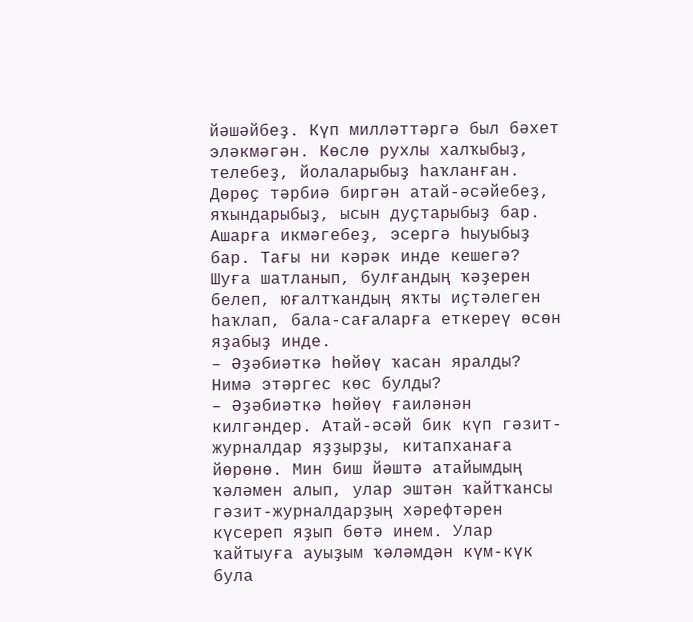йәшәйбеҙ. Күп милләттәргә был бәхет эләкмәгән. Көслө рухлы халҡыбыҙ, телебеҙ, йолаларыбыҙ һаҡланған. Дөрөҫ тәрбиә биргән атай-әсәйебеҙ, яҡындарыбыҙ, ысын дуҫтарыбыҙ бар. Ашарға икмәгебеҙ, эсергә һыуыбыҙ бар. Тағы ни кәрәк инде кешегә? Шуға шатланып, булғандың ҡәҙерен белеп, юғалтҡандың яҡты иҫтәлеген һаҡлап, бала-сағаларға еткереү өсөн яҙабыҙ инде.
– Әҙәбиәткә һөйөү ҡасан яралды? Нимә этәргес көс булды?
– Әҙәбиәткә һөйөү ғаиләнән килгәндер. Атай-әсәй бик күп гәзит-журналдар яҙҙырҙы, китапханаға йөрөнө. Мин биш йәштә атайымдың ҡәләмен алып, улар эштән ҡайтҡансы гәзит-журналдарҙың хәрефтәрен күсереп яҙып бөтә инем. Улар ҡайтыуға ауыҙым ҡәләмдән күм-күк була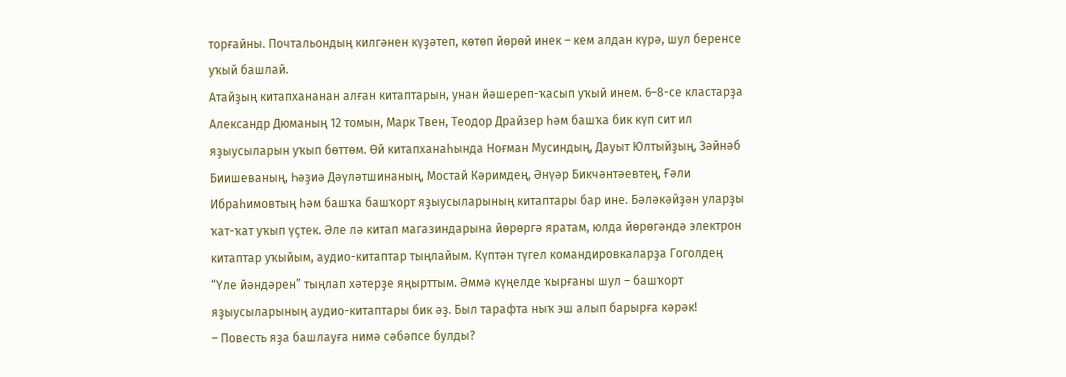торғайны. Почтальондың килгәнен күҙәтеп, көтөп йөрөй инек – кем алдан күрә, шул беренсе уҡый башлай.
Атайҙың китапхананан алған китаптарын, унан йәшереп-ҡасып уҡый инем. 6–8-се кластарҙа Александр Дюманың 12 томын, Марк Твен, Теодор Драйзер һәм башҡа бик күп сит ил яҙыусыларын уҡып бөттөм. Өй китапханаһында Ноғман Мусиндың, Дауыт Юлтыйҙың, Зәйнәб Биишеваның, Һәҙиә Дәүләтшинаның, Мостай Кәримдең, Әнүәр Бикчәнтәевтең, Ғәли Ибраһимовтың һәм башҡа башҡорт яҙыусыларының китаптары бар ине. Бәләкәйҙән уларҙы ҡат-ҡат уҡып үҫтек. Әле лә китап магазиндарына йөрөргә яратам, юлда йөрөгәндә электрон китаптар уҡыйым, аудио-китаптар тыңлайым. Күптән түгел командировкаларҙа Гоголдең “Үле йәндәрен” тыңлап хәтерҙе яңырттым. Әммә күңелде ҡырғаны шул – башҡорт яҙыусыларының аудио-китаптары бик әҙ. Был тарафта ныҡ эш алып барырға кәрәк!
– Повесть яҙа башлауға нимә сәбәпсе булды?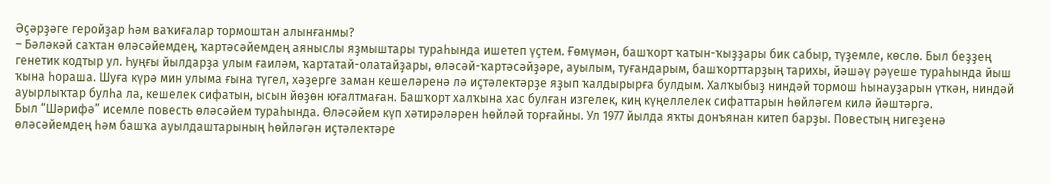Әҫәрҙәге геройҙар һәм ваҡиғалар тормоштан алынғанмы?
– Бәләкәй саҡтан өләсәйемдең, ҡартәсәйемдең аяныслы яҙмыштары тураһында ишетеп үҫтем. Ғөмүмән, башҡорт ҡатын-ҡыҙҙары бик сабыр, түҙемле, көслө. Был беҙҙең генетик кодтыр ул. Һуңғы йылдарҙа улым ғаиләм, ҡартатай-олатайҙары, өләсәй-ҡартәсәйҙәре, ауылым, туғандарым, башҡорттарҙың тарихы, йәшәү рәүеше тураһында йыш ҡына һораша. Шуға күрә мин улыма ғына түгел, хәҙерге заман кешеләренә лә иҫтәлектәрҙе яҙып ҡалдырырға булдым. Халҡыбыҙ ниндәй тормош һынауҙарын үткән, ниндәй ауырлыҡтар булһа ла, кешелек сифатын, ысын йөҙөн юғалтмаған. Башҡорт халҡына хас булған изгелек, киң күңеллелек сифаттарын һөйләгем килә йәштәргә.
Был “Шәрифә” исемле повесть өләсәйем тураһында. Өләсәйем күп хәтирәләрен һөйләй торғайны. Ул 1977 йылда яҡты донъянан китеп барҙы. Повестың нигеҙенә өләсәйемдең һәм башҡа ауылдаштарының һөйләгән иҫтәлектәре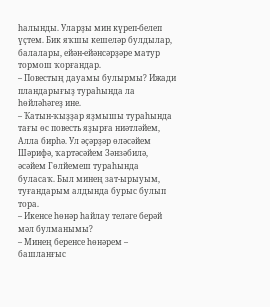һалынды. Уларҙы мин күреп-белеп үҫтем. Бик яҡшы кешеләр булдылар, балалары, ейән-ейәнсәрҙәре матур тормош ҡорғандар.
– Повестың дауамы булырмы? Ижади пландарығыҙ тураһында ла һөйләһәгеҙ ине.
– Ҡатын-ҡыҙҙар яҙмышы тураһында тағы өс повесть яҙырға ниәтләйем, Алла бирһә. Ул әҫәрҙәр өләсәйем Шәрифә, ҡартәсәйем Зәнзәбилә, әсәйем Гөлйемеш тураһында буласаҡ. Был минең зат-ырыуым, туғандарым алдында бурыс булып тора.
– Икенсе һөнәр һайлау теләге берәй мәл булманымы?
– Минең беренсе һөнәрем – башланғыс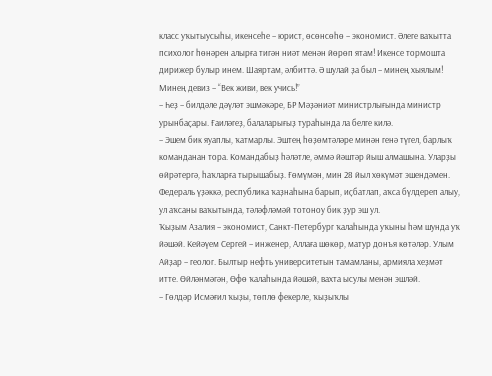класс уҡытыусыһы, икенсеһе – юрист, өсөнсөһө – экономист. Әлеге ваҡытта психолог һөнәрен алырға тигән ниәт менән йөрөп ятам! Икенсе тормошта дирижер булыр инем. Шаяртам, әлбиттә. Ә шулай ҙа был – минең хыялым! Минең девиз – “Век живи, век учись!”
– Һеҙ – билдәле дәүләт эшмәкәре, БР Мәҙәниәт министрлығында министр урынбаҫары. Ғаиләгеҙ, балаларығыҙ тураһында ла белге килә.
– Эшем бик яуаплы, ҡатмарлы. Эштең һөҙөмтәләре минән генә түгел, барлыҡ команданан тора. Командабыҙ һәләтле, әммә йәштәр йыш алмашына. Уларҙы өйрәтергә, һаҡларға тырышабыҙ. Ғөмүмән, мин 28 йыл хөкүмәт эшендәмен. Федераль үҙәккә, республика ҡаҙнаһына барып, иҫбатлап, аҡса бүлдереп алыу, ул аҡсаны ваҡытында, тәләфләмәй тотоноу бик ҙур эш ул.
Ҡыҙым Азалия – экономист, Санкт-Петербург ҡалаһында уҡыны һәм шунда уҡ йәшәй. Кейәүем Сергей – инженер, Аллаға шөкөр, матур донъя көтәләр. Улым Айҙар – геолог. Былтыр нефть университетын тамамланы, армияла хеҙмәт итте. Өйләнмәгән, Өфө ҡалаһында йәшәй, вахта ысулы менән эшләй.
– Гөлдәр Исмәғил ҡыҙы, төплө фекерле, ҡыҙыҡлы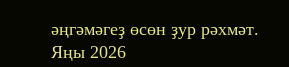әңгәмәгеҙ өсөн ҙур рәхмәт. Яңы 2026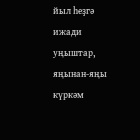йыл һеҙгә ижади уңыштар, яңынан-яңы күркәм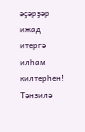әҫәрҙәр ижад итергә илһам килтерһен!
Тәнзилә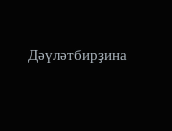Дәүләтбирҙина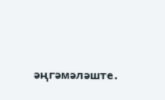әңгәмәләште.